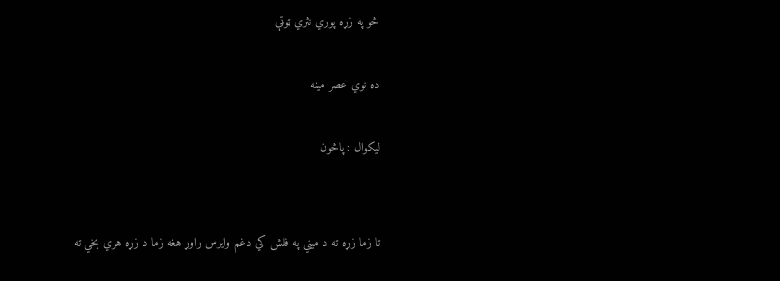څو په زړه پوري نثري ټوټې

ده نوي عصر مينه

ليکوال : پاڅون


تا زما زړه ته د ميني په فلش كي دغم وايرس راوړ هغه زما د زړه هري بخي ته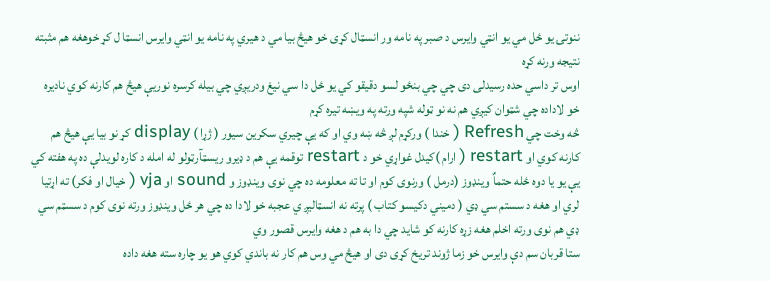ننوتۍ يو ځل مي يو انټي وايرس د صبر په نامه ور انسټال كړى خو هيڅ بيا مي د هيري په نامه يو انټي وايرس انسټا ل كړ خوهغه هم مثبته نتيجه ورنه كړه
اوس تر داسي حده رسيدلى دى چي چي بنځو لسو دقيقو كي يو ځل دا سي نيغ ودريږي چي بيله كرسره نوريې هيڅ هم كارنه كوي ناديره خو لاداده چي شټوان كيږي هم نه نو ټوله شپه ورته په ويښه تيره كړم
څه وخت چي Refresh ( خندا ) وركړم لږ څه ښه وي او كه يې چيري سكرين سيور ( ژړا ) display كړ نو بيا يې هيڅ هم كارنه كوي او restart ( ارام )كيدل غواړي خو د restart توقمه يې هم د ډيرو ريسټآرټولو له امله د كاره لويدلې ده په هفته كي يې يو يا دوه ځله حتماٌ وينډوز (درمل ) ورنوى كوم او تا ته معلومه ده چي نوى وينډوز و sound او vja ( خيال او فكر) ته اړتيا لري او هغه د سستم سي ډي ( دميني دكيسو كتاب ) پرته نه انسټاليږ ي عجبه خو لادا ده چي هر ځل وينډوز ورته نوى كوم د سسټم سي ډي هم نوى ورته اخلم هغه زړه كارنه كو شايد چي دا به هم د هغه وايرس قصور وي
ستا قربان سم دې وايرس خو زما ژوند تريخ كړى دى او هيڅ مي وس هم كار نه باندي كوي هو يو چاره سته هغه داده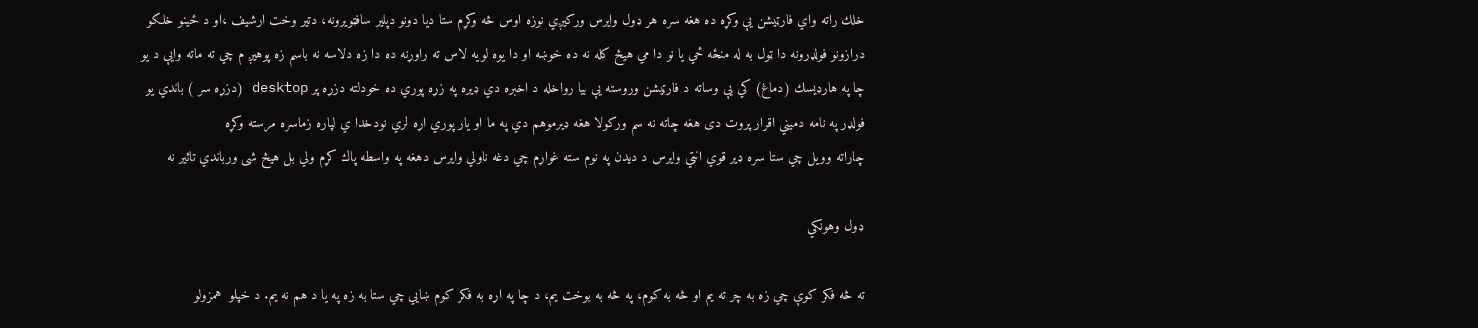خلك راته واي فارټيشن يې وكړه ده هغه سره هر ډول وايرس وركيږي نوزه اوس څه وكړم ستا ديا دونو دپلير سافټويرونه، دتير وخت ارشيف ،او د ځينو خلكو درازونو فولډرونه دا ټول به له منځه ځي يا نو دا مي هيڅ كله نه ده خوښه او دا يوه لويه لاس ته راوړنه ده دا زه دلاسه نه باسم زه پوهيږ م چي ته ماته وايې د يو چا په هارډيسك (دماغ) كي يې وساته د فارټيشن وروسته يې بيا رواخله د اخبره دي ډيره په زړه پوري ده خودلته دزړه پر desktop (دزړه سر ) باندي يو فولډر په نامه دميني اقرار پروت دى هغه چاته نه سم وركولا هغه ډيرموهم دي په ما او يار پوري اړه لري نودخدا ي لپاره زماسره مرسته وكړه
چاراته وويل چي ستا سره ډير قوي انټي وايرس د ديدن په نوم سته غواړم چي دغه ناولي وايرس دهغه په واسطه پاك كړم ولي بل هيڅ شى ورباندي تاثير نه

ډول وهونکي

ته څه فکر کوې چي زه به چر ته يم او څه به کوم، په څه به بوخت يم، د چا په اړه به فکر کوم ښايي چي ستا به زه په يا د هم نه يم. د خپلو  همزولو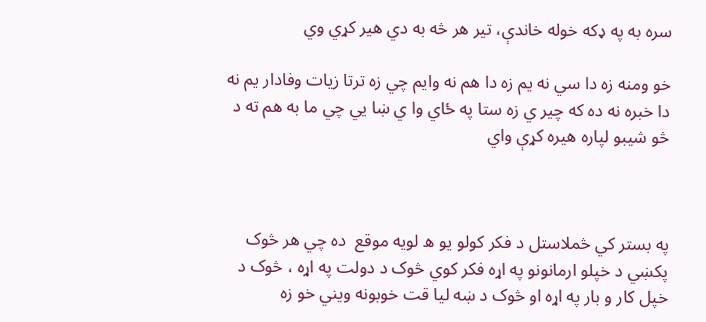سره به په ډکه خوله خاندې، تير هر څه به دي هير کړي وي

خو ومنه زه دا سي نه يم زه دا هم نه وايم چي زه ترتا زيات وفادار يم نه دا خبره نه ده که چير ي زه ستا په ځاي وا ي ښا يي چي ما به هم ته د څو شيبو لپاره هيره کړې واي



په بستر کي څملاستل د فکر کولو يو ه لويه موقع  ده چي هر څوک پکښي د خپلو ارمانونو په اړه فکر کوي څوک د دولت په اړه ، څوک د خپل کار و بار په اړه او څوک د ښه ليا قت خوبونه ويني خو زه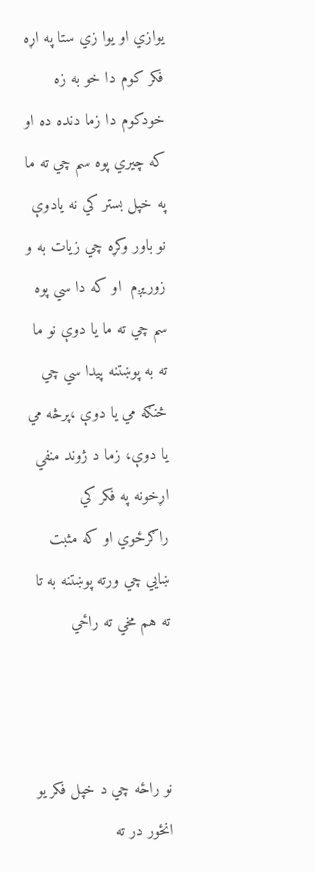يوازي او يوا زي ستا په اړه فکر کوم دا خو به زه خودکوم دا زما دنده ده او که چيري پوه سم چي ته ما په خپل بستر کي نه يادوې نو باور وکړه چي زيات به و زوريږم  او که دا سي پوه سم چي ته ما يا دوې نو ما ته به پوښتنه پيدا سي چي څنګه مي يا دوې ،پرڅه مي يا دوې، زما د ژوند منفي اړخونه په فکر کي راګرځوي او که مثبت ښايي چي ورته پوښتنه به تا ته هم مخي ته راځي



نو راځه چي د خپل فکر يو انځور در ته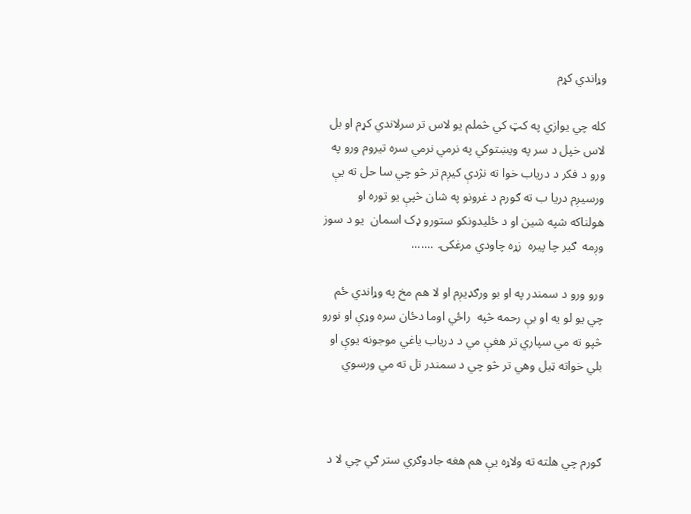وړاندي کړم

کله چي يوازي په کټ کي څملم يو لاس تر سرلاندي کړم او بل لاس خپل د سر په ويښتوکي په نرمي نرمي سره تيروم ورو په  ورو د فکر د درياب خوا ته نژدې کيږم تر څو چي سا حل ته يې ورسيږم دريا ب ته ګورم د غرونو په شان څپې يو توره او هولناکه شپه شين او د ځليدونکو ستورو ډک اسمان  يو د سوز  وږمه  ګير چا پيره  زړه چاودي مرغکۍ  .......

ورو ورو د سمندر په او بو ورګډيږم او لا هم مخ په وړاندي ځم چي يو لو يه او بې رحمه څپه  راځي اوما دځان سره وړې او نورو څپو ته مي سپاري تر هغې مي د درياب ياغي موجونه يوې او بلي خواته ټيل وهي تر څو چي د سمندر تل ته مي ورسوي



ګورم چي هلته ته ولاړه يې هم هغه جادوګري ستر ګي چي لا د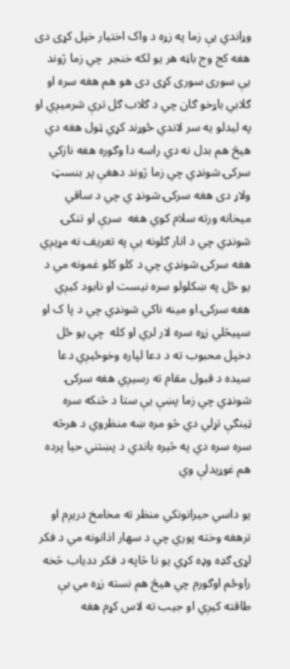وړاندي يې زما په زړه د واک اختيار خپل کړى دى هغه کج وج باڼه هر يو لکه خنجر  چي زما ژوند يې سورى سورى کړى دى هو هم هغه سره او ګلابي باړخو ګان چي د ګلاب ګل ترې شرميږي او په ليدلو يه سر لاندي ځوړند کړي ټول هغه دي هيڅ هم بدل نه دي راسه دا وګوره هغه نازکي سرکۍ شونډي چي زما ژوند دهغې پر بنسټ  ولاړ دى هغه سرکۍ شونډ ي چي د ساقي ميخانه ورته سلام کوي هغه  سرې او تنکۍ شونډي چي د انار ګلونه يې په تعريف نه مړيږي هغه سرکۍ شونډي چي د کلو کلو غمونه مي د يو ځل په ښکلولو سره نيست او نابود کيږي هغه سرکۍ او مينه ناکي شونډي چي د پا ک او سپيڅلي زړه سره لار لري او کله  چي يو ځل دخپل محبوب ته د دعا لپاره وخوځيږي دعا سيده د قبول مقام ته رسيږي هغه سرکۍ شونډي چي زما پښې يې ستا د څنکه سره ټينګې تړلي دي څو مره ښه منظروي د هرڅه سره سره دي په څيره باندي د پښتني حيا پرده هم غوړيدلې وي

يو داسي حيرانونکي منظر ته مخامخ دريږم او ترهغه وخته پوري چي د سهار اذانونه مي د فکر لړۍ ګډه وډه کړي يو نا څاپه د فکر ددياب څخه راوځم اوګورم چي هيڅ هم نسته زړه مي بې طاقته کيږي او جيب ته لاس کړم هغه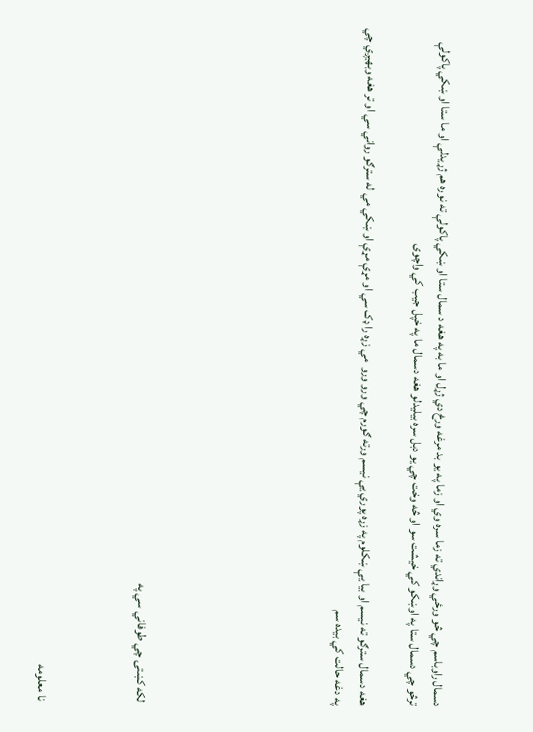دسمال راوباسم چي څو ورځي وړاندي ته زما سره وي او زما په يو بد مرغه ورځ دي ژړل او ما به په هغه د سمال ستا او ښکي پاکولې ته نوره هم ژړيدلې او ما ستا او ښکي پاکولې ترڅو چي دسمال ستا په اوښکو کي خيشت سو او څه وخت چي يو دبل سره بيليدلو هغه دسمال ما په خپل جيب کي واچوى

هغه دسمال سترګو ته نيسم او بيا يې ښکلوم په زړه پوري يې نيسم ورته ګورم چي ورو ورو  مي زړه را ډک سي او مړې مړې او ښکي مي له سترګو رواني سي او تر هغه وبهيږي چي په دغه حالت کي بيده سم







لكه كښتۍ چي طوفاني سي په



نا معلومه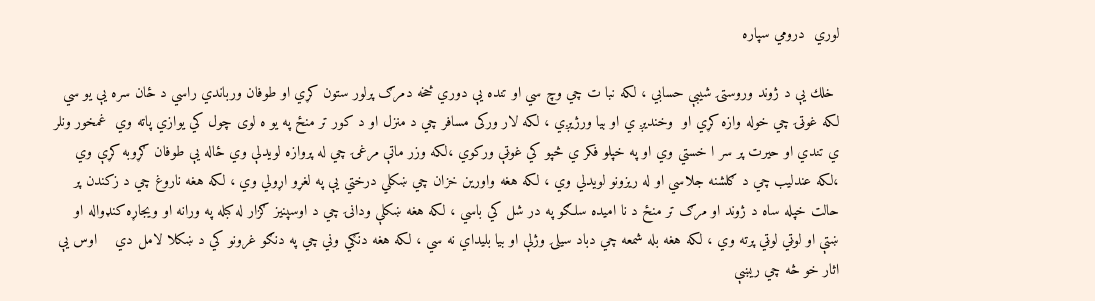لوري  درومي سپاره

 خلك يې د ژوند وروستۍ شيبې حسابي ، لكه نبا ت چي وچ سي او تنده يې دوري څخه دمرګ پرلور ستون كړي او طوفان ورباندي راسي د ځان سره يې يو سي لكه غوټۍ چي خوله وازه كړي او  وخنديږ ي او بيا ورژيږي ، لكه لار وركى مسافر چي د منزل او د كور تر منځ په يو ه لوى چول كي يوازي پاته وي  غمخور ونلر ي تندي او حيرت پر سر ا خستي وي او په خپلو فكر ي څپو كي غوټې وركوي ،لكه وزر ماتې مرغۍ چي له پروازه لويدلې وي ځاله يې طوفان ګړوبه كړې وي ،لكه عندليب چي د ګلشنه جلاسي او له ريزونو لويدلي وي ، لكه هغه واورين خزان چي ښكلي درختي يې په لغړو اړولي وي ، لكه هغه ناروغ چي د زكندن پر حالت خپله ساه د ژوند او مرګ تر منځ د نا اميده سلګو په در شل كي باسي ، لكه هغه ښكلې ودانۍ چي د اوسپنيز ګزار له كبله په ورانه او ويجاړه كنډواله او ښتې او لوټي لوټي پرته وي ، لكه هغه بله شمعه چي دباد سيلۍ وژلې او بيا بليداي نه سي ، لكه هغه دنګي وني چي په دنګو غرونو كي د ښكلا لامل دي    اوس يې اثار خو څه چي ريښې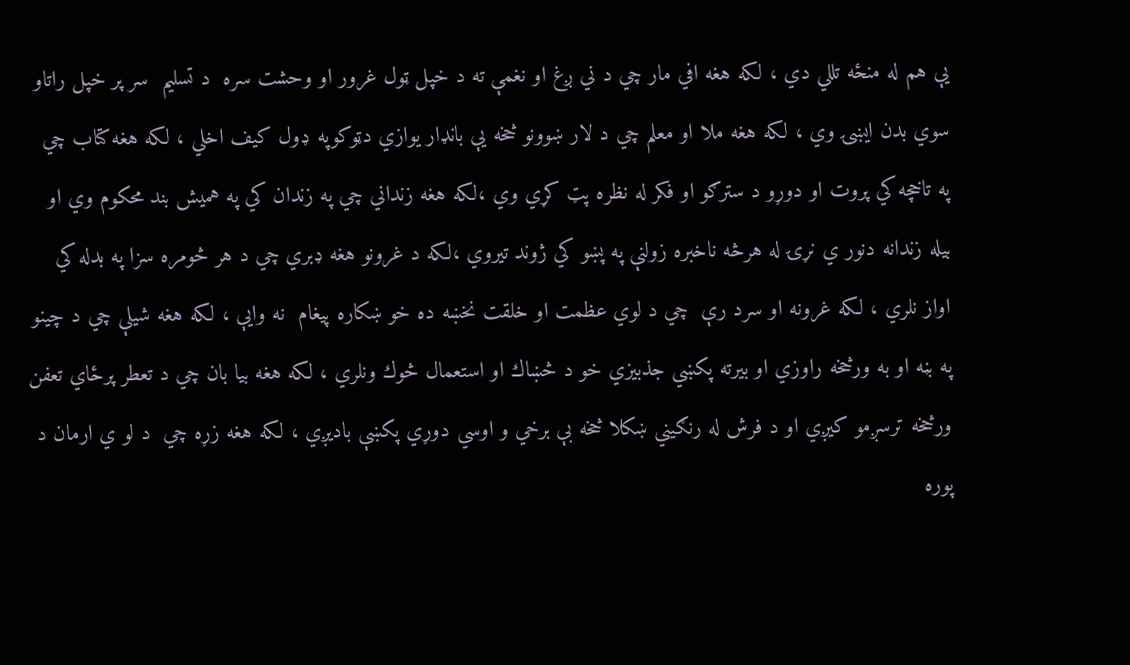يې هم له منځه تللي دي ، لكه هغه افي مار چي د ني ږغ او نغمې ته د خپل ټول غرور او وحشت سره  د تسليم  سر پر خپل راتاو سوي بدن ايښۍ وي ، لكه هغه ملا او معلم چي د لار ښوونو څخه يې بانډار يوازي دټوكوپه ډول كيف اخلي ، لكه هغه كتاب چي په تاخچه كي پروت او دوړو د سترګو او فكر له نظره پټ كړي وي ،لكه هغه زنداني چي په زندان كي په هميش بند محكوم وي او بيله زندانه دنور ي نړۍ له هرڅه ناخبره زولنې په پښو كي ژوند تيروي ،لكه د غرونو هغه ډبري چي د هر څومره سزا په بدله كي اواز نلري ، لكه غرونه او سرد رې  چي د لوي عظمت او خلقت نخښه ده خو ښكاره پيغام  نه وايې ، لكه هغه شيلې چي د چينو په بڼه او به ورڅخه راوزي او بيرته پكښي جذبيزي خو د څښاك او استعمال څوك ونلري ، لكه هغه بيا بان چي د تعطر پرځاي تعفن ورڅخه ترسږمو كيږي او د فرش له رنګيني ښكلا څخه بې برخي و اوسي دوړي پكښې باديږي ، لكه هغه زړه چي  د لو ي ارمان د پوره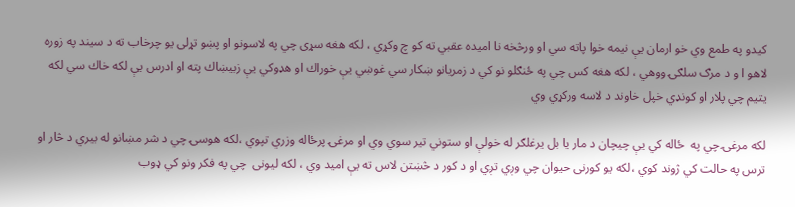كيدو په طمع وي خو ارمان يې نيمه خوا پاته سي او ورڅخه نا اميده عقبي ته كو چ وكړي ، لكه هغه سړى چي په لاسونو او پښو تړلى يو چرخاب ته د سيند په زوره لاهو ا و د مرګ سلګۍ ووهي ، لكه هغه كس چي په ځنګلو نو كي د زمريانو ښكار سي غوښي يې خوراك او هډوكي يې زبيښاك پته او ادرس يې لكه خاك سي لكه يتيم چي پلار او كونډي خپل خاوند د لاسه وركړي وي

لكه مرغۍ چي په  ځاله كي يې چيچان د مار يا بل يرغلګر له خولې او ستوني تير سوي وي او مرغۍ پرځاله وزري تپوي ،لكه هوسۍ چي د شر مښانو له بيري د څار او ترس په حالت كي ژوند كوي ،لكه يو كورنى حيوان چي وږي تږي او د كور د څښتن لاس ته يې اميد وي ، لكه ليونى  چي په فكر ونو كي ډوب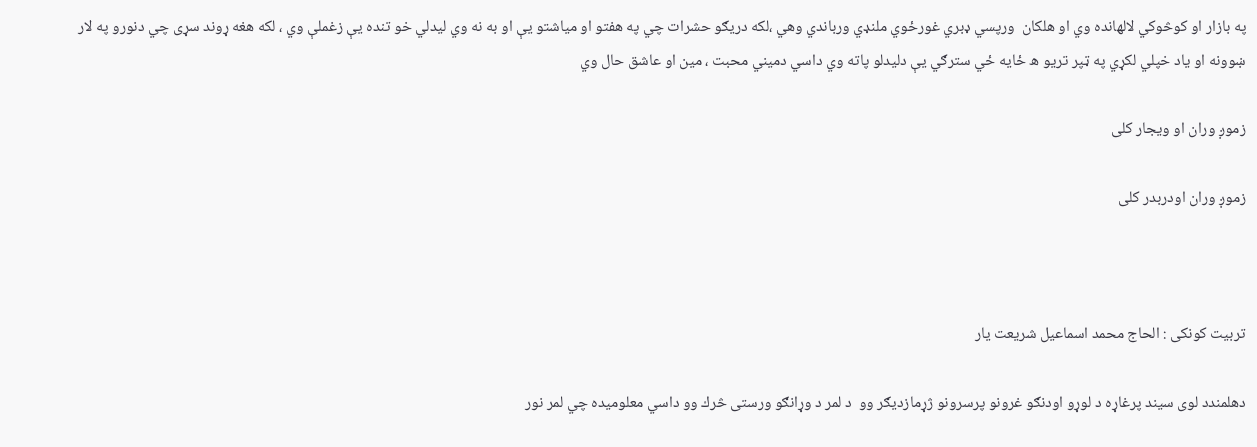په بازار او كوڅوكي لالهانده وي او هلكان  ورپسي ډبري غورځوي ملنډي ورباندي وهي ،لكه دريګو حشرات چي په هفتو او مياشتو يې او به نه وي ليدلي خو تنده يې زغملې وي ، لكه هغه ړوند سړى چي دنورو په لار ښوونه او ياد خپلي لكړي په ټپر تريو ه ځايه ځي سترګي يې دليدلو پاته وي داسي دميني محبت ، مين او عاشق حال وي

زموږ وران او ويجار كلى

زموږ وران اودربدر كلى



تربيت كونكى : الحاج محمد اسماعيل شريعت يار

دهلمندد لوى سيند پرغاړه د لوړو اودنګو غرونو پرسرونو ژړمازديګر وو  د لمر د وړانګو ورستى څرك وو داسي معلوميده چي لمر نور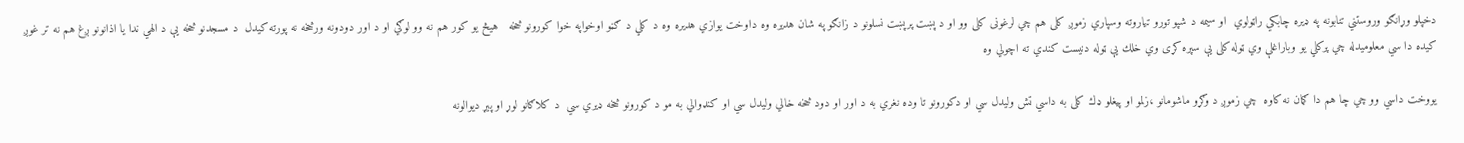دخپلو وړانګو وروستني تنابونه په ډيره چابكي راټولوي  او سيمه د شپو تورو تياروته وسپاري زموږ كلى هم چي لرغونى كلى وو او د پښت پرپښت نسلونو د زانګو په شان هديره وه داوخت يوازي هديره وه د كلي د ګڼو اوخواپه خوا كورونو څخه   هيڅ يو كور هم نه وو لوګي او د اور دودونه ورڅخه نه پورته كيدل  د مسجدنو څخه يې د الهي ندا يا اذانونو ږغ هم نه تر غوږ كيده دا سي معلوميدله چي پركلي يو وباراغلې وي ټوله كلى يې سپره كړى وي خلك يې ټوله دنيست كندي ته اچولي وه

يووخت داسي وو چي چا هم دا ګمان نه كاوه  چي زموږ د وګړو ماشومانو ،زلمو او پيغلو ډك كلى به داسي تش وليدل سي او دكورونو تا وده نغري به د اور او دود څخه خالي وليدل سي او كنډوالي به مو د كورونو څخه ډيري سي  د كلاګانو لوړ او پيړ ديوالونه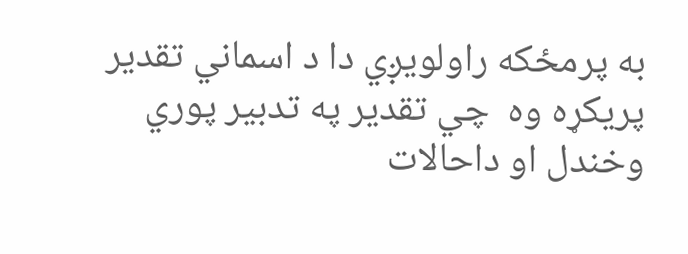به پرمځكه راولويږي دا د اسماني تقدير پريكړه وه  چي تقدير په تدبير پوري وخندل او داحالات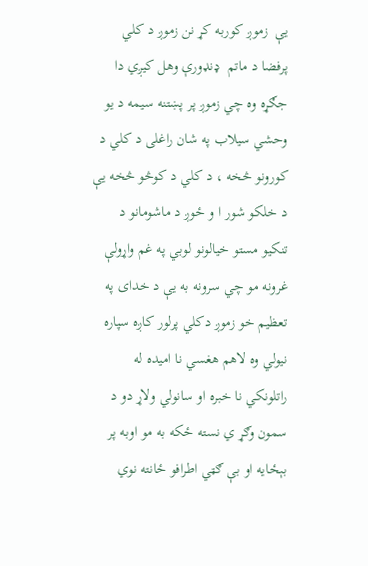يې  زموږ كوربه كړ نن زموږ د كلي پرفضا د ماتم  ډنډورې وهل كيږي دا جګړه وه چي زموږ پر پښتنه سيمه د يو وحشي سيلاب په شان راغلى د كلي د كورونو څخه ، د كلي د كوڅو څخه يې د خلكو شور ا و ځوږ د ماشومانو د تنكيو مستو خيالونو لوبي په غم واړولې غرونه مو چي سرونه به يې د خداى په تعظيم خو زموږ دكلي پرلور كاږه سپاره نيولي وه لاهم هغسي نا اميده له راتلونكي نا خبره او سانولي ولاړ دو د سمون وګړ ي نسته ځكه به مو اوبه پر بېځايه او بې ګټي اطرافو ځانته نوي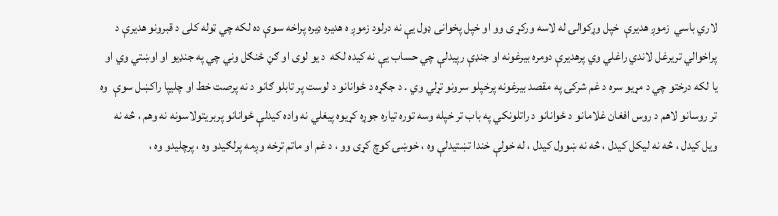لاري باسي  زموږ هديرې  خپل وړكوالۍ له لاسه وركړ ى وو او خپل پخوانى ډول يې نه درلود زموږ ه هديره ډيره پراخه سوې ده لكه چي ټوله كلى د قبرونو هديرې د پراخوالي تريرغل لاندي راغلي وي پرهديرې دومره بيرغونه او جنډې رپيدلې چي حساب يې نه كيده لكه  د يو لوى او ګڼ ځنګل وني چي په جنډيو او اوښتي وي او يا لكه درختو چي د مړيو سره د غم شركۍ په مقصد بيرغونه پرخپلو سرونو تړلي وي . د جګړه د ځوانانو د لوست پر تابلو ګانو د نه پرصت خط او چليپا راكښل سوې  وه تر روسانو لاهم د روس افغان غلامانو د ځوانانو د راتلونكي په باب تر خپله وسه توره تياره جوړه كړيوه پيغلي نه واده كيدلې ځوانانو پربريتولاسونه نه وهم ، څه نه ويل كيدل ، څه نه ليكل كيدل ، څه نه ښوول كيدل ، له خولې خندا تښتيدلې وه ، خوښۍ كوچ كړى وو ، د غم او ماتم ترخه وږمه پرلګيدو وه ، پرچليدو وه ،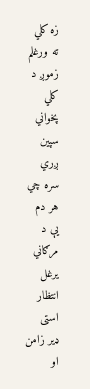زه كلي ته ورغلم زموږ د كلي پخواني سپين ږري سره چي هر دم يې د مرګاني يرغل انتظار استى  ډير زامن او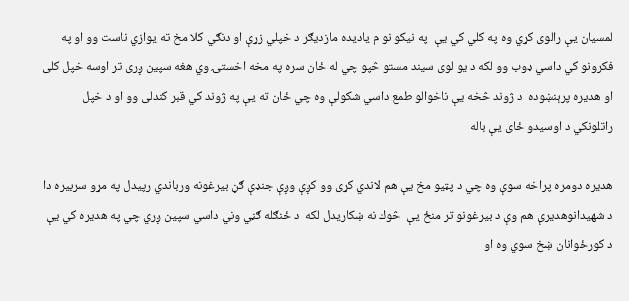لمسيان يې رالوى كړي وه په كلي كي يې  په نيكو نو م ياديده مازديګر د خپلي زړې او دنګي كلا مخ ته يوازي ناست وو او په فكرونو كي داسي ډوب وو لكه د يو لوى سيند مستو څپو چي له ځان سره په مخه اخستۍ وي هغه سپين ږرى تر اوسه خپل كلى او هديره پرېنښوده  د ژوند څخه يې ناخوالو طمع داسي شكولې وه چي ځان ته يې په ژوند كي قبر كندلى وو او د خپل راتلونكي د اوسيدو ځاى يې باله

هديره دومره پراخه سوې وه چي د پټيو مخ يې هم لاندي كړى وو كږې وږې جنډې ګڼ بيرغونه ورباندي رپيدل په مړو سربيره دا د شهيدانوهديرې هم وې د بيرغونو تر منځ يې  څوك نه ښكاريدل لكه  د ځنګله ګڼي وني داسي سپين ږري چي په هديره كي يې د كورځوانان ښخ سوي وه او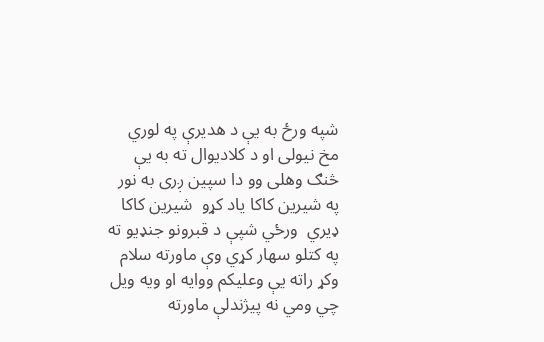شپه ورځ به يې د هديرې په لوري مخ نيولى او د كلاديوال ته به يې څنګ وهلى وو دا سپين ږرى به نور په شيرين كاكا ياد كړو  شيرين كاكا ډيري  ورځي شپې د قبرونو جنډيو ته په كتلو سهار كړي وې ماورته سلام وكړ راته يې وعليكم ووايه او ويه ويل چي ومي نه پيژندلې ماورته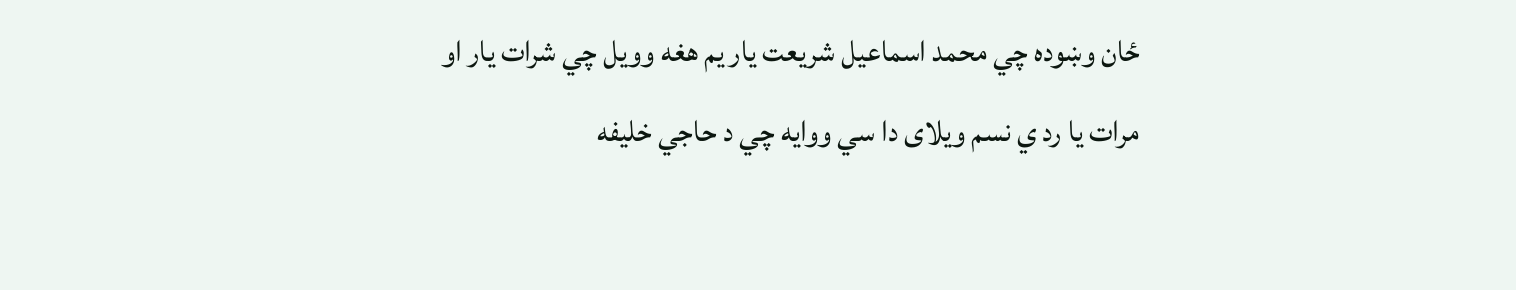ځان وښوده چي محمد اسماعيل شريعت يار يم هغه وويل چي شرات يار او مرات يا رد ي نسم ويلاى دا سي ووايه چي د حاجي خليفه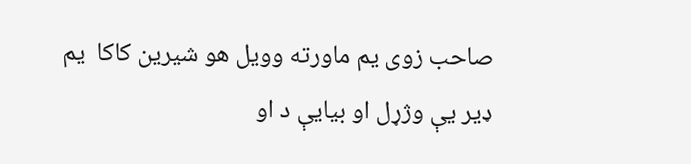صاحب زوى يم ماورته وويل هو شيرين كاكا  يم ډير يې وژړل او بيايې د او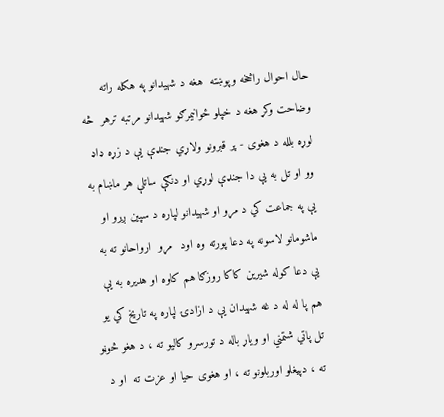حال احوال راڅخه وپوښته  هغه د شهيدانو په هكله راته وضاحت وكړ هغه د خپلو ځوانيمرګو شهيدانو مرتبه ترهر  څه لوړه بلله د هغوى - پر قبرونو ولاړي جنډې يې د زړه ډاډ وو او تل به يې دا جنډې لوړي او دنګې ساتلې هر ماښام به يې په جماعت كي د مړو او شهيدانو لپاره د سپين ږرو او ماشومانو لاسونه په دعا پورته وه اود  مړو  ارواحانو ته به يې دعا كوله شيرين كاكا روزګا هم كاوه او هديره به يې هم پا له له د غه شهيدان يې د ازادۍ لپاره په تاريخ كي يو تل پاتي شتمني او وياړ باله د تورسرو كاليو ته ، د هغو څوڼو ته ، دپيغلو اوربلونو ته ، او هغوى حيا او عزت ته  او د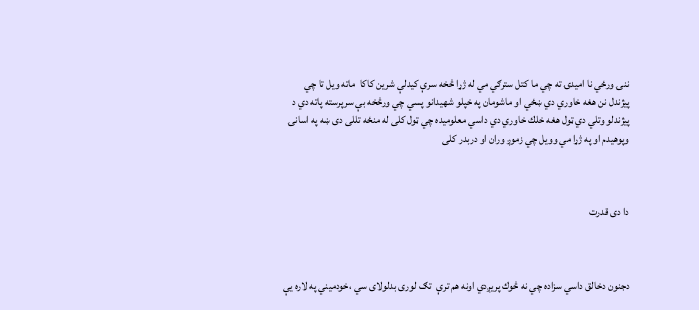ننۍ ورځي نا اميدۍ ته چي ما كتل سترګي مي له ژړا څخه سرې كيدلې شرين كاكا  ماته ويل تا چي پيژندل نن هغه خاوري دي ښځي او ماشومان په خپلو شهيدانو پسي چي ورڅخه بې سرپرسته پاته دي د پيژندلو وتلي دي ټول هغه خلك خاوري دي داسي معلوميده چي ټول كلى له منځه تللى دى ښه په اسانۍ وپوهيدم او په ژړا مي وويل چي زموږ وران او دربدر كلى



دا دى قدرت



دجنون دخالق داسي سزاده چي نه څوك پريږدي اونه هم ترې  تګ لورى بدلولاى سي ،خودميني په لاره يې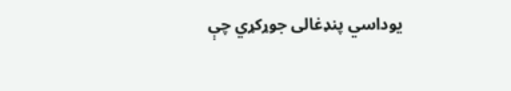يوداسي پنډغالى جوړكړي چې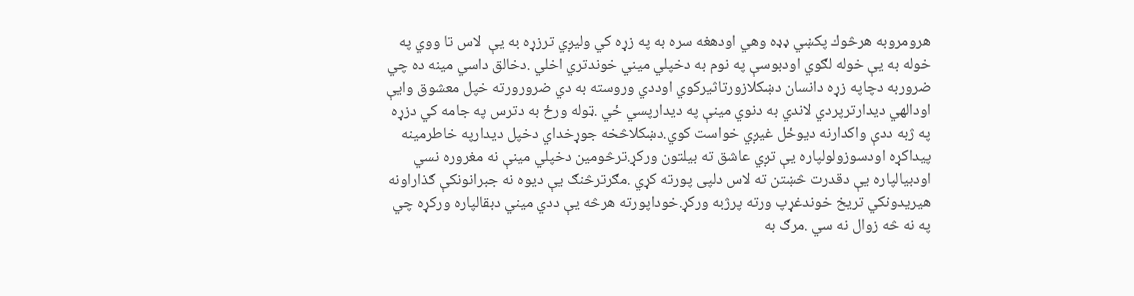هرومروبه هرڅوك پكښي ډډه وهي اودهغه سره به په زړه كي وليږي ترزړه به يې  لاس تا ووي په خوله به يې خوله لګوي اودبوسې په نوم به دخپلي ميني خوندتري اخلي .دخالق داسي مينه ده چي ضروربه دچاپه زړه دانسان دښكلازورتاثيركوي اوددي وروسته به دي ضرورورته خپل معشوق وايې اودالهي ديدارترپردي لاندي به دنوي مينې په ديدارپسي ځي .ټوله ورځ به دترس په جامه كي دزړه په ژبه ددې واكدارنه ديوځل غيږي خواست كوي.دښكلاڅخه جوړخداي دخپل ديدارپه خاطرمينه پيداكړه اودسوزولولپاره يې تږي عاشق ته بيلتون وركړ.ترڅومين دخپلي مينې نه مغروره نسي اودبيالپاره يې دقدرت څښتن ته لاس دلپى پورته كړي .مګرترڅنګ يې ديوه نه جبرانونكې ګذاراونه هيريدونكي تريخ خوندغړپ ورته پرژبه وركړ.خوداپورته هرڅه يې ددي ميني دبقالپاره وركړه چي په نه څه زوال نه سي .مرګ به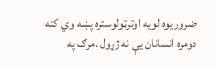ضروريوه لويه اوترټولوستره پښه وي كنه دومره انسانان يې نه ژړول .مرګ په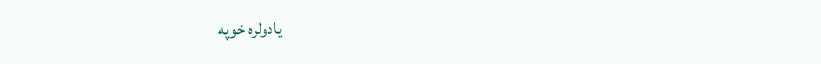يادولره خوپه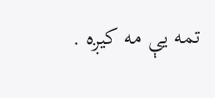تمه يې مه كيږه .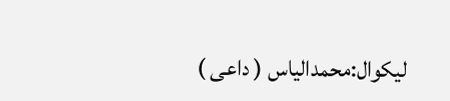ليكوال:محمدالياس ( داعى )